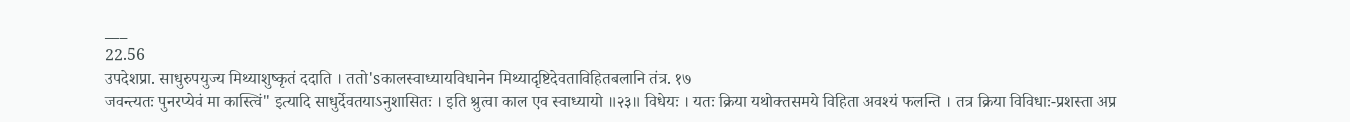___
22.56
उपदेशप्रा. साधुरुपयुज्य मिथ्याशुष्कृतं ददाति । ततो'sकालस्वाध्यायविधानेन मिथ्यादृष्टिदेवताविहितबलानि तंत्र. १७
जवन्त्यतः पुनरप्येवं मा कास्त्विं" इत्यादि साधुर्देवतयाऽनुशासितः । इति श्रुत्वा काल एव स्वाध्यायो ॥२३॥ विधेयः । यतः क्रिया यथोक्तसमये विहिता अवश्यं फलन्ति । तत्र क्रिया विविधाः-प्रशस्ता अप्र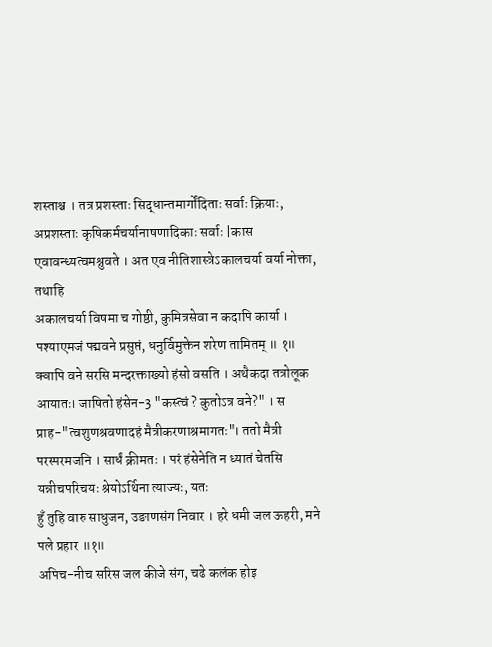शस्ताश्च । तत्र प्रशस्ताः सिद्धान्तमार्गोंदिताः सर्वाः क्रियाः, अप्रशस्ताः कृषिकर्मचर्यानाषणादिकाः सर्वाः |कास एवावन्ध्यत्वमश्नुवते । अत एव नीतिशास्त्रेऽकालचर्या वर्या नोक्ता, तथाहि
अकालचर्या विषमा च गोष्ठी, कुमित्रसेवा न कदापि कार्या ।
पश्याएमजं पद्मवने प्रसुप्तं, धनुर्विमुक्तेन शरेण तामितम् ॥ १॥ क्वापि वने सरसि मन्दरक्ताख्यो हंसो वसति । अथैकदा तत्रोलूक आयातः। जाषितो हंसेन-3 "कस्त्वं ? कुतोऽत्र वने?" । स प्राह-"त्वशुणश्रवणादहं मैत्रीकरणाश्रमागतः"। ततो मैत्री परस्परमजनि । सार्धं क्रीमतः । परं हंसेनेति न ध्यातं चेतसि यन्नीचपरिचयः श्रेयोऽर्थिना त्याज्यः, यतः
हुँ तुहि वारु साधुजन, उङाणसंग निवार । हरे धमी जल ऊहरी, मने पले प्रहार ॥१॥
अपिच-नीच सरिस जल कीजे संग, चढे कलंक होइ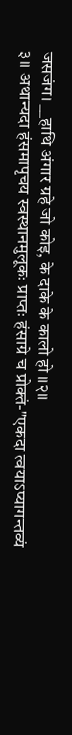जसजंग। __हाथि अंगार ग्रहे जो कोइ, के दाके के कालो हो ॥२॥
३॥ अथान्यदा हंसमापृचय स्वस्थानमुलूकः प्राप्तः हंसाग्रे च प्रोक्तं-"एकदा त्वयाऽप्यागन्तव्यं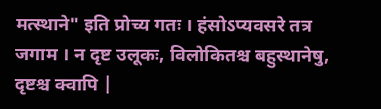मत्स्थाने" इति प्रोच्य गतः । हंसोऽप्यवसरे तत्र जगाम । न दृष्ट उलूकः, विलोकितश्च बहुस्थानेषु, दृष्टश्च क्वापि |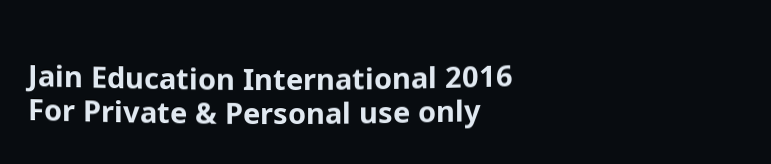Jain Education International 2016
For Private & Personal use only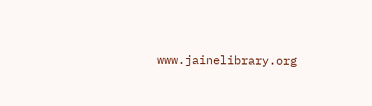www.jainelibrary.org